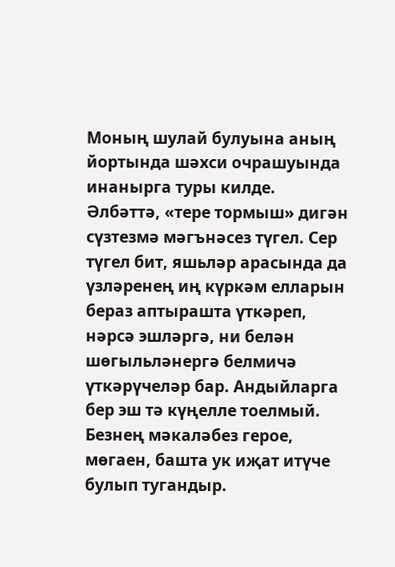Моның шулай булуына аның йортында шәхси очрашуында инанырга туры килде. Әлбәттә, «тере тормыш» дигән сүзтезмә мәгънәсез түгел. Сер түгел бит, яшьләр арасында да үзләренең иң күркәм елларын бераз аптырашта үткәреп, нәрсә эшләргә, ни белән шөгыльләнергә белмичә үткәрүчеләр бар. Андыйларга бер эш тә күңелле тоелмый. Безнең мәкаләбез герое, мөгаен, башта ук иҗат итүче булып тугандыр.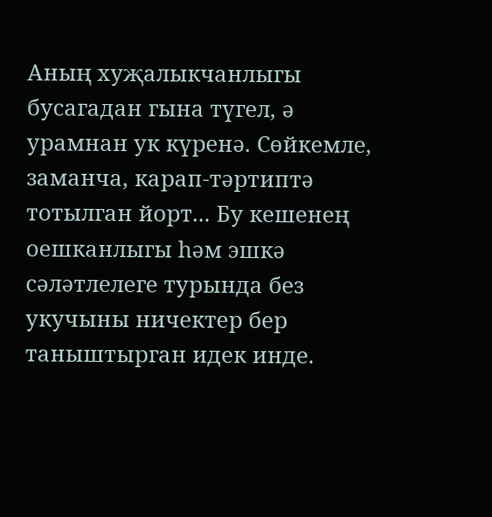Аның хуҗалыкчанлыгы бусагадан гына түгел, ә урамнан ук күренә. Сөйкемле, заманча, карап-тәртиптә тотылган йорт... Бу кешенең оешканлыгы һәм эшкә сәләтлелеге турында без укучыны ничектер бер таныштырган идек инде.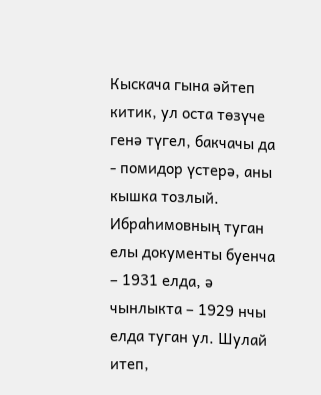Кыскача гына әйтеп китик, ул оста төзүче генә түгел, бакчачы да - помидор үстерә, аны кышка тозлый. Ибраһимовның туган елы документы буенча – 1931 елда, ә чынлыкта – 1929 нчы елда туган ул. Шулай итеп,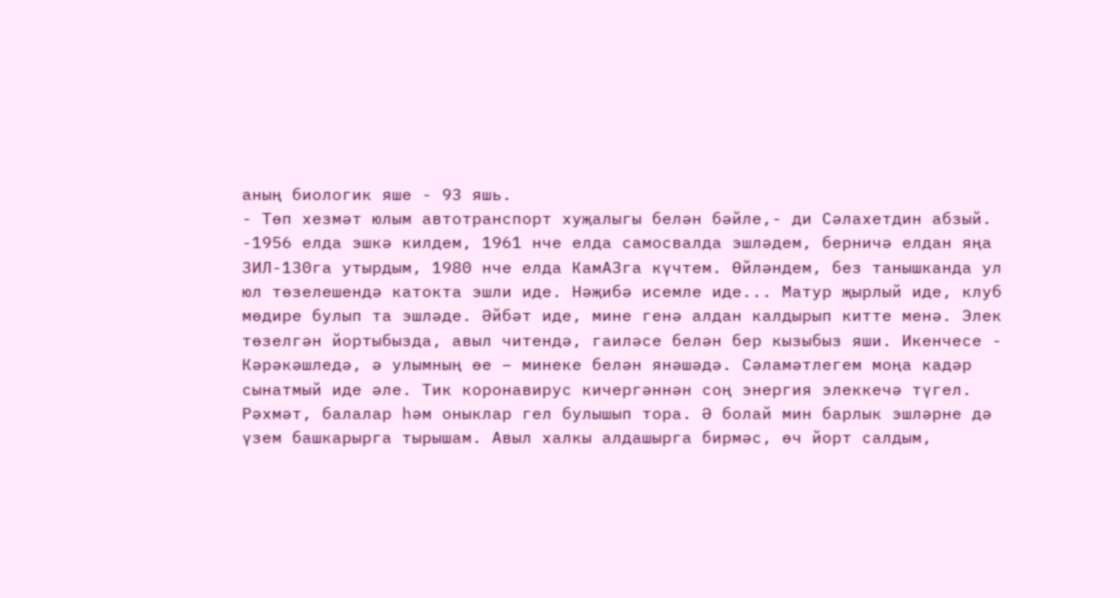аның биологик яше - 93 яшь.
- Төп хезмәт юлым автотранспорт хуҗалыгы белән бәйле,- ди Сәлахетдин абзый. -1956 елда эшкә килдем, 1961 нче елда самосвалда эшләдем, берничә елдан яңа ЗИЛ-130га утырдым, 1980 нче елда КамАЗга күчтем. Өйләндем, без танышканда ул юл төзелешендә катокта эшли иде. Нәҗибә исемле иде... Матур җырлый иде, клуб мөдире булып та эшләде. Әйбәт иде, мине генә алдан калдырып китте менә. Элек төзелгән йортыбызда, авыл читендә, гаиләсе белән бер кызыбыз яши. Икенчесе - Кәрәкәшледә, ә улымның өе – минеке белән янәшәдә. Сәламәтлегем моңа кадәр сынатмый иде әле. Тик коронавирус кичергәннән соң энергия элеккечә түгел. Рәхмәт, балалар һәм оныклар гел булышып тора. Ә болай мин барлык эшләрне дә үзем башкарырга тырышам. Авыл халкы алдашырга бирмәс, өч йорт салдым,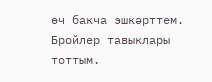өч бакча эшкәрттем. Бройлер тавыклары тоттым.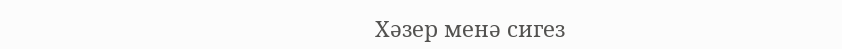Хәзер менә сигез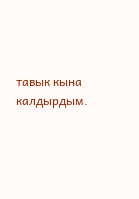тавык кына калдырдым.